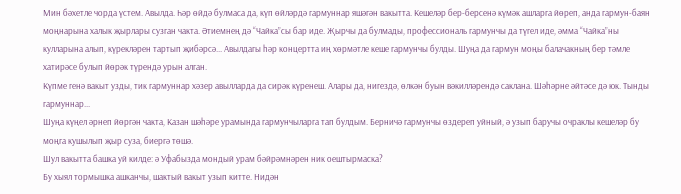Мин бәхетле чорда үстем. Авылда. Һәр өйдә булмаса да, күп өйләрдә гармуннар яшәгән вакытта. Кешеләр бер-берсенә күмәк ашларга йөреп, анда гармун-баян моңнарына халык җырлары сузган чакта. Әтиемнең дә “Чайка”сы бар иде. Җырчы да булмады, профессиональ гармунчы да түгел иде, әмма “Чайка”ны кулларына алып, күрекләрен тартып җибәрсә... Авылдагы һәр концертта иң хөрмәтле кеше гармунчы булды. Шуңа да гармун моңы балачакның бер тәмле хатирәсе булып йөрәк түрендә урын алган.
Күпме генә вакыт узды, тик гармуннар хәзер авылларда да сирәк күренеш. Алары да, нигездә, өлкән буын вәкилләрендә саклана. Шәһәрне әйтәсе дә юк. Тынды гармуннар...
Шуңа күңел әрнеп йөргән чакта, Казан шәһәре урамында гармунчыларга тап булдым. Берничә гармунчы өздереп уйный, ә узып баручы очраклы кешеләр бу моңга кушылып җыр суза, биергә төшә.
Шул вакытта башка уй килде: ә Уфабызда мондый урам бәйрәмнәрен ник оештырмаска?
Бу хыял тормышка ашканчы, шактый вакыт узып китте. Нидән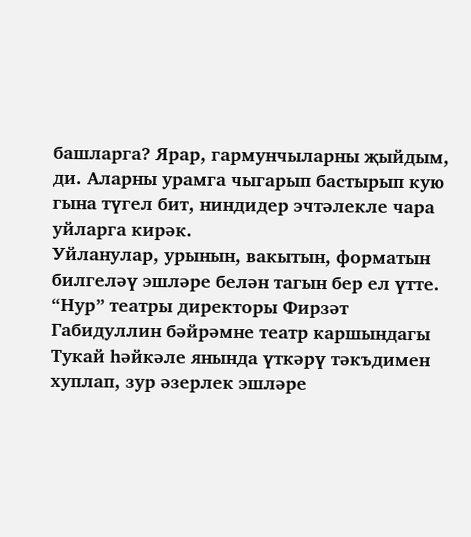башларга? Ярар, гармунчыларны җыйдым, ди. Аларны урамга чыгарып бастырып кую гына түгел бит, ниндидер эчтәлекле чара уйларга кирәк.
Уйланулар, урынын, вакытын, форматын билгеләү эшләре белән тагын бер ел үтте. “Нур” театры директоры Фирзәт Габидуллин бәйрәмне театр каршындагы Тукай һәйкәле янында үткәрү тәкъдимен хуплап, зур әзерлек эшләре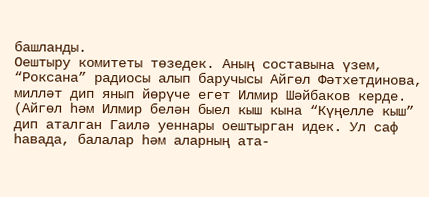башланды.
Оештыру комитеты төзедек. Аның составына үзем, “Роксана” радиосы алып баручысы Айгөл Фәтхетдинова, милләт дип янып йөрүче егет Илмир Шәйбаков керде. (Айгөл һәм Илмир белән быел кыш кына “Күңелле кыш” дип аталган Гаилә уеннары оештырган идек. Ул саф һавада, балалар һәм аларның ата-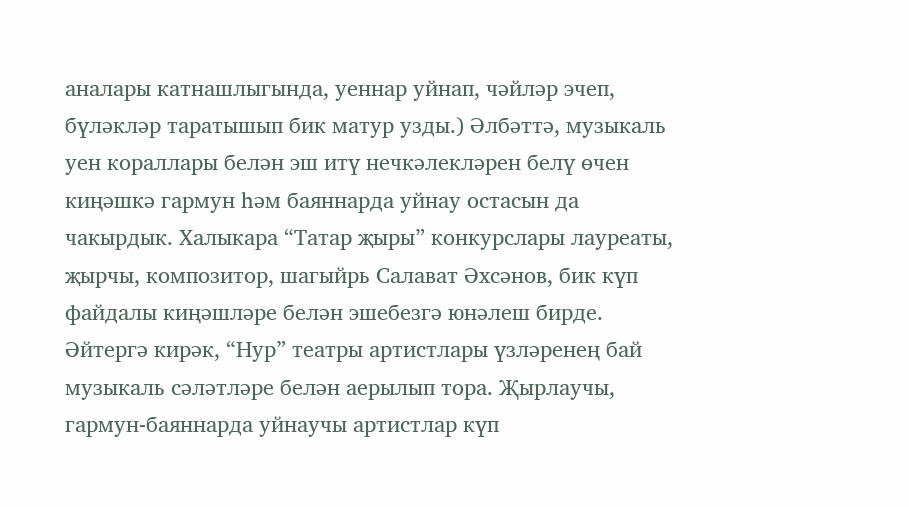аналары катнашлыгында, уеннар уйнап, чәйләр эчеп, бүләкләр таратышып бик матур узды.) Әлбәттә, музыкаль уен кораллары белән эш итү нечкәлекләрен белү өчен киңәшкә гармун һәм баяннарда уйнау остасын да чакырдык. Халыкара “Татар җыры” конкурслары лауреаты, җырчы, композитор, шагыйрь Салават Әхсәнов, бик күп файдалы киңәшләре белән эшебезгә юнәлеш бирде.
Әйтергә кирәк, “Нур” театры артистлары үзләренең бай музыкаль сәләтләре белән аерылып тора. Җырлаучы, гармун-баяннарда уйнаучы артистлар күп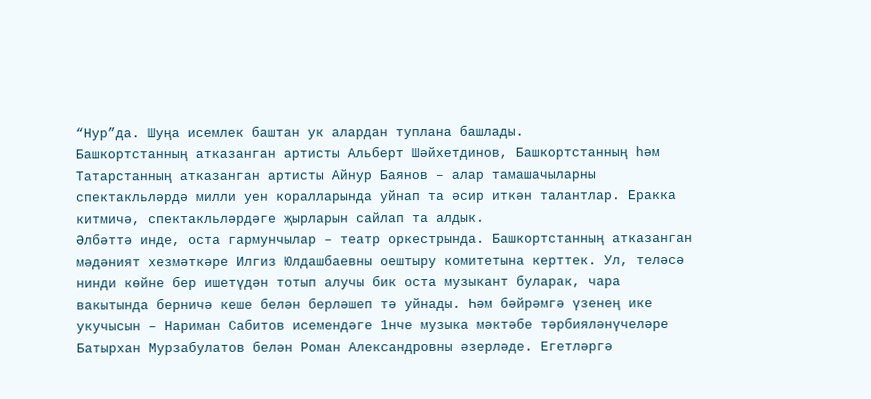“Нур”да. Шуңа исемлек баштан ук алардан туплана башлады.
Башкортстанның атказанган артисты Альберт Шәйхетдинов, Башкортстанның һәм Татарстанның атказанган артисты Айнур Баянов – алар тамашачыларны спектакльләрдә милли уен коралларында уйнап та әсир иткән талантлар. Еракка китмичә, спектакльләрдәге җырларын сайлап та алдык.
Әлбәттә инде, оста гармунчылар – театр оркестрында. Башкортстанның атказанган мәдәният хезмәткәре Илгиз Юлдашбаевны оештыру комитетына керттек. Ул, теләсә нинди көйне бер ишетүдән тотып алучы бик оста музыкант буларак, чара вакытында берничә кеше белән берләшеп тә уйнады. Һәм бәйрәмгә үзенең ике укучысын – Нариман Сабитов исемендәге 1нче музыка мәктәбе тәрбияләнүчеләре Батырхан Мурзабулатов белән Роман Александровны әзерләде. Егетләргә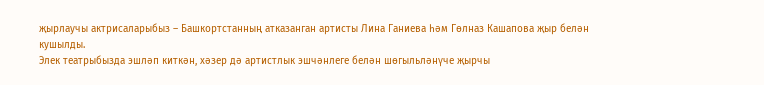җырлаучы актрисаларыбыз – Башкортстанның атказанган артисты Лина Ганиева һәм Гөлназ Кашапова җыр белән кушылды.
Элек театрыбызда эшләп киткән, хәзер дә артистлык эшчәнлеге белән шөгыльләнүче җырчы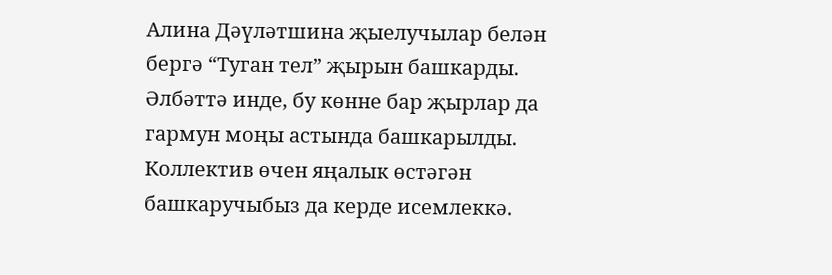Алина Дәүләтшина җыелучылар белән бергә “Туган тел” җырын башкарды. Әлбәттә инде, бу көнне бар җырлар да гармун моңы астында башкарылды.
Коллектив өчен яңалык өстәгән башкаручыбыз да керде исемлеккә.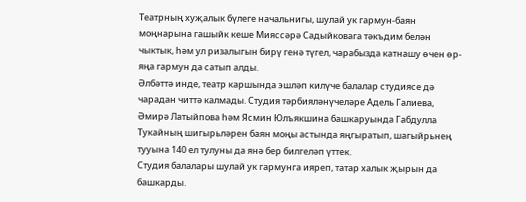Театрның хуҗалык бүлеге начальнигы, шулай ук гармун-баян моңнарына гашыйк кеше Мияссәрә Садыйковага тәкъдим белән чыктык, һәм ул ризалыгын бирү генә түгел, чарабызда катнашу өчен өр-яңа гармун да сатып алды.
Әлбәттә инде, театр каршында эшләп килүче балалар студиясе дә чарадан читтә калмады. Студия тәрбияләнүчеләре Адель Галиева, Әмирә Латыйпова һәм Ясмин Юлъякшина башкаруында Габдулла Тукайның шигырьләрен баян моңы астында яңгыратып, шагыйрьнең тууына 140 ел тулуны да янә бер билгеләп үттек.
Студия балалары шулай ук гармунга ияреп, татар халык җырын да башкарды.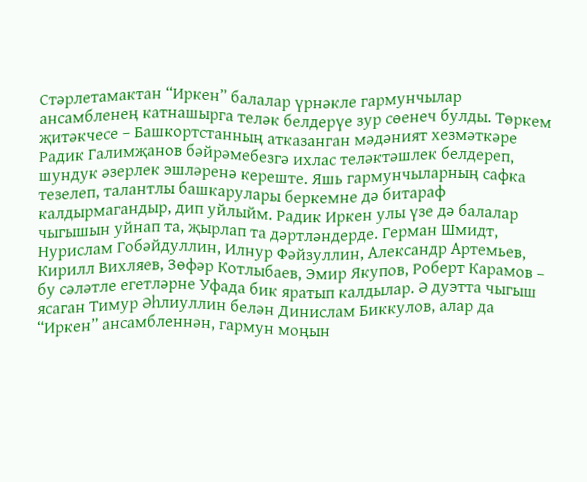Стәрлетамактан “Иркен” балалар үрнәкле гармунчылар ансамбленең катнашырга теләк белдерүе зур сөенеч булды. Төркем җитәкчесе – Башкортстанның атказанган мәдәният хезмәткәре Радик Галимҗанов бәйрәмебезгә ихлас теләктәшлек белдереп, шундук әзерлек эшләренә кереште. Яшь гармунчыларның сафка тезелеп, талантлы башкарулары беркемне дә битараф калдырмагандыр, дип уйлыйм. Радик Иркен улы үзе дә балалар чыгышын уйнап та, җырлап та дәртләндерде. Герман Шмидт, Нурислам Гобәйдуллин, Илнур Фәйзуллин, Александр Артемьев, Кирилл Вихляев, Зөфәр Котлыбаев, Эмир Якупов, Роберт Карамов – бу сәләтле егетләрне Уфада бик яратып калдылар. Ә дуэтта чыгыш ясаган Тимур Әһлиуллин белән Динислам Биккулов, алар да “Иркен” ансамбленнән, гармун моңын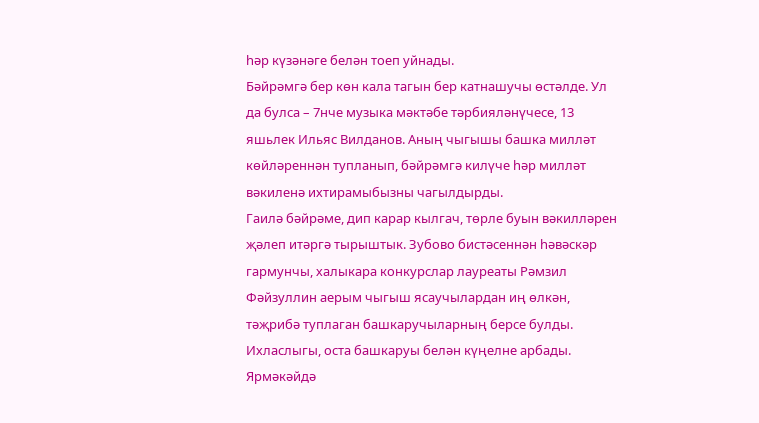һәр күзәнәге белән тоеп уйнады.
Бәйрәмгә бер көн кала тагын бер катнашучы өстәлде. Ул да булса – 7нче музыка мәктәбе тәрбияләнүчесе, 13 яшьлек Ильяс Вилданов. Аның чыгышы башка милләт көйләреннән тупланып, бәйрәмгә килүче һәр милләт вәкиленә ихтирамыбызны чагылдырды.
Гаилә бәйрәме, дип карар кылгач, төрле буын вәкилләрен җәлеп итәргә тырыштык. Зубово бистәсеннән һәвәскәр гармунчы, халыкара конкурслар лауреаты Рәмзил Фәйзуллин аерым чыгыш ясаучылардан иң өлкән, тәҗрибә туплаган башкаручыларның берсе булды. Ихласлыгы, оста башкаруы белән күңелне арбады.
Ярмәкәйдә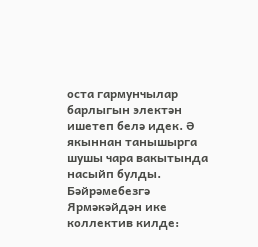оста гармунчылар барлыгын электән ишетеп белә идек. Ә якыннан танышырга шушы чара вакытында насыйп булды. Бәйрәмебезгә Ярмәкәйдән ике коллектив килде: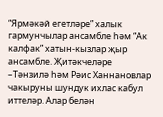“Ярмәкәй егетләре” халык гармунчылар ансамбле һәм “Ак калфак” хатын-кызлар җыр ансамбле. Җитәкчеләре –Тәнзилә һәм Рәис Ханнановлар чакыруны шундук ихлас кабул иттеләр. Алар белән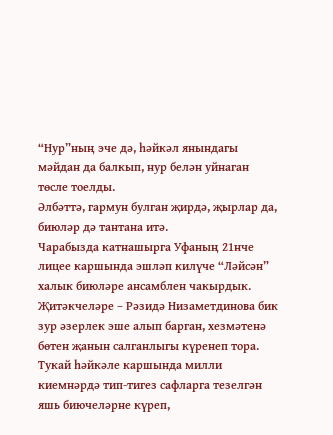“Нур”ның эче дә, һәйкәл янындагы мәйдан да балкып, нур белән уйнаган төсле тоелды.
Әлбәттә, гармун булган җирдә, җырлар да, биюләр дә тантана итә.
Чарабызда катнашырга Уфаның 21нче лицее каршында эшләп килүче “Ләйсән” халык биюләре ансамблен чакырдык. Җитәкчеләре – Рәзидә Низаметдинова бик зур әзерлек эше алып барган, хезмәтенә бөтен җанын салганлыгы күренеп тора.
Тукай һәйкәле каршында милли киемнәрдә тип-тигез сафларга тезелгән яшь биючеләрне күреп,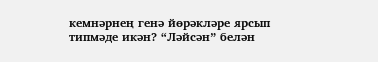кемнәрнең генә йөрәкләре ярсып типмәде икән? “Ләйсән” белән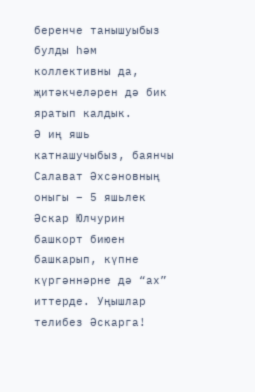беренче танышуыбыз булды һәм коллективны да, җитәкчеләрен дә бик яратып калдык.
Ә иң яшь катнашучыбыз, баянчы Салават Әхсәновның оныгы – 5 яшьлек Әскар Юлчурин башкорт биюен башкарып, күпне күргәннәрне дә “ах” иттерде. Уңышлар телибез Әскарга!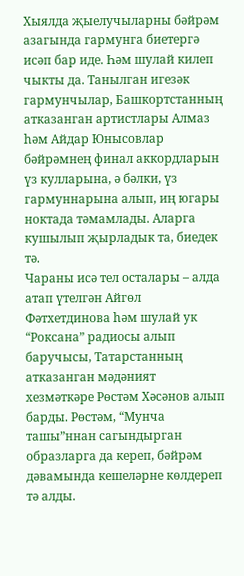Хыялда җыелучыларны бәйрәм азагында гармунга биетергә исәп бар иде. Һәм шулай килеп чыкты да. Танылган игезәк гармунчылар, Башкортстанның атказанган артистлары Алмаз һәм Айдар Юнысовлар бәйрәмнең финал аккордларын үз кулларына, ә бәлки, үз гармуннарына алып, иң югары ноктада тәмамлады. Аларга кушылып җырладык та, биедек тә.
Чараны исә тел осталары – алда атап үтелгән Айгөл Фәтхетдинова һәм шулай ук “Роксана” радиосы алып баручысы, Татарстанның атказанган мәдәният хезмәткәре Рөстәм Хәсәнов алып барды. Рөстәм, “Мунча ташы”ннан сагындырган образларга да кереп, бәйрәм дәвамында кешеләрне көлдереп тә алды.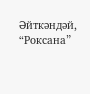Әйткәндәй, “Роксана”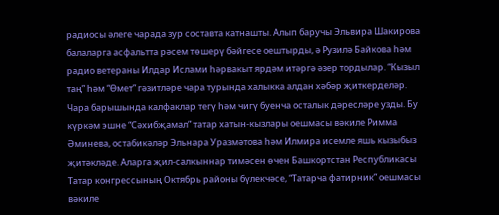радиосы әлеге чарада зур составта катнашты. Алып баручы Эльвира Шакирова балаларга асфальтта рәсем төшерү бәйгесе оештырды, ә Рузилә Байкова һәм радио ветераны Илдар Ислами һәрвакыт ярдәм итәргә әзер тордылар. “Кызыл таң” һәм “Өмет” гәзитләре чара турында халыкка алдан хәбәр җиткерделәр.
Чара барышында калфаклар тегү һәм чигү буенча осталык дәресләре узды. Бу күркәм эшне “Сәхибҗамал” татар хатын-кызлары оешмасы вәкиле Римма Әминева, остабикәләр Эльнара Уразмәтова һәм Илмира исемле яшь кызыбыз җитәкләде. Аларга җил-салкыннар тимәсен өчен Башкортстан Республикасы Татар конгрессының Октябрь районы бүлекчәсе, “Татарча фатирник” оешмасы вәкиле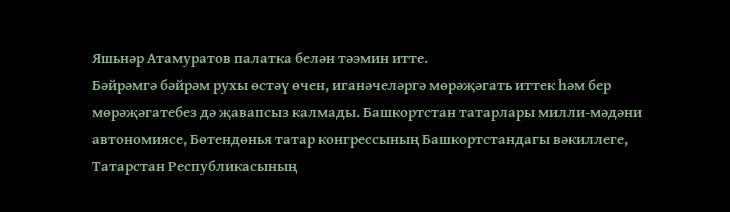Яшьнәр Атамуратов палатка белән тәэмин итте.
Бәйрәмгә бәйрәм рухы өстәү өчен, иганәчеләргә мөрәҗәгать иттек һәм бер мөрәҗәгатебез дә җавапсыз калмады. Башкортстан татарлары милли-мәдәни автономиясе, Бөтендөнья татар конгрессының Башкортстандагы вәкиллеге, Татарстан Республикасының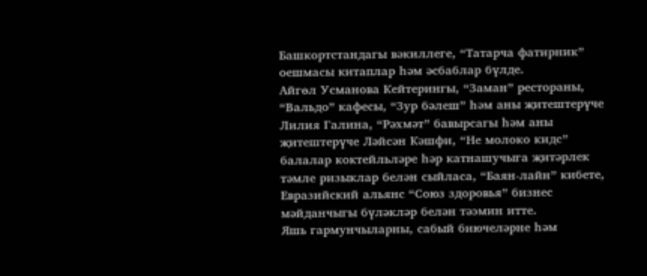Башкортстандагы вәкиллеге, “Татарча фатирник” оешмасы китаплар һәм әсбаблар бүлде.
Айгөл Усманова Кейтерингы, “Заман” рестораны, “Вальдо” кафесы, “Зур бәлеш” һәм аны җитештерүче Лилия Галина, “Рәхмәт” бавырсагы һәм аны җитештерүче Ләйсән Кәшфи, “Не молоко кидс” балалар коктейльләре һәр катнашучыга җитәрлек тәмле ризыклар белән сыйласа, “Баян-лайн” кибете, Евразийский альянс “Союз здоровья” бизнес мәйданчыгы бүләкләр белән тәэмин итте.
Яшь гармунчыларны, сабый биючеләрне һәм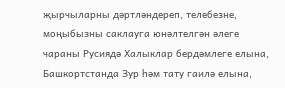җырчыларны дәртләндереп, телебезне, моңыбызны саклауга юнәлтелгән әлеге чараны Русиядә Халыклар бердәмлеге елына, Башкортстанда Зур һәм тату гаилә елына,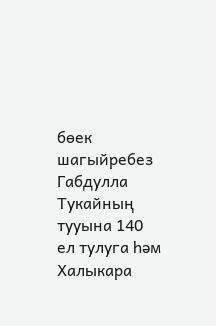бөек шагыйребез Габдулла Тукайның тууына 140 ел тулуга һәм Халыкара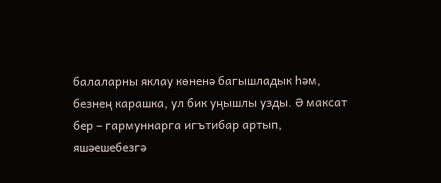балаларны яклау көненә багышладык һәм, безнең карашка, ул бик уңышлы узды. Ә максат бер – гармуннарга игътибар артып, яшәешебезгә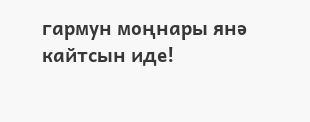гармун моңнары янә кайтсын иде!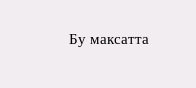Бу максатта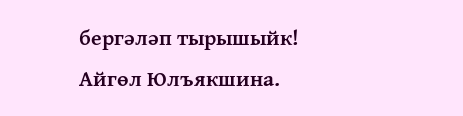бергәләп тырышыйк!
Айгөл Юлъякшина.